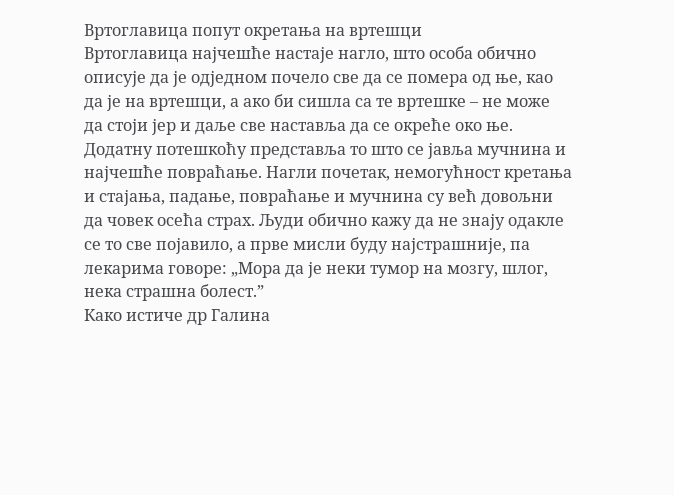Вртоглавица попут окретања на вртешци
Вртоглавица најчешће настаје нагло, што особа обично описује да је одједном почело све да се помера од ње, као да је на вртешци, а ако би сишла са те вртешке – не може да стоји јер и даље све наставља да се окреће око ње. Додатну потешкоћу представља то што се јавља мучнина и најчешће повраћање. Нагли почетак, немогућност кретања и стајања, падање, повраћање и мучнина су већ довољни да човек осећа страх. Људи обично кажу да не знају одакле се то све појавило, а прве мисли буду најстрашније, па лекарима говоре: „Мора да је неки тумор на мозгу, шлог, нека страшна болест.”
Како истиче др Галина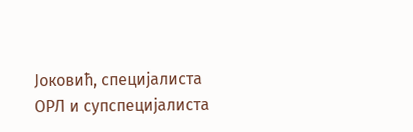Јоковић, специјалиста ОРЛ и супспецијалиста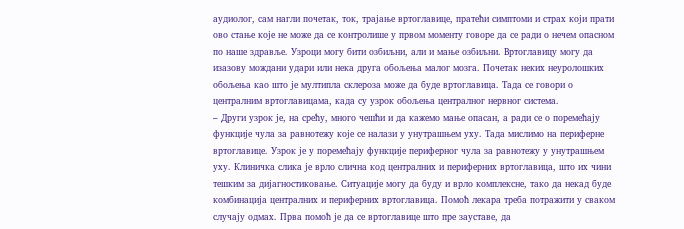аудиолог, сам нагли почетак, ток, трајање вртоглавице, пратећи симптоми и страх који прати ово стање које не може да се контролише у првом моменту говоре да се ради о нечем опасном по наше здравље. Узроци могу бити озбиљни, али и мање озбиљни. Вртоглавицу могу да изазову мождани удари или нека друга обољења малог мозга. Почетак неких неуролошких обољења као што је мултипла склероза може да буде вртоглавица. Тада се говори о централним вртоглавицама, када су узрок обољења централног нервног система.
– Други узрок је, на срећу, много чешћи и да кажемо мање опасан, а ради се о поремећају функције чула за равнотежу које се налази у унутрашњем уху. Тада мислимо на периферне вртоглавице. Узрок је у поремећају функције периферног чула за равнотежу у унутрашњем уху. Клиничка слика је врло слична код централних и периферних вртоглавица, што их чини тешким за дијагностиковање. Ситуације могу да буду и врло комплексне, тако да некад буде комбинација централних и периферних вртоглавица. Помоћ лекара треба потражити у сваком случају одмах. Прва помоћ је да се вртоглавице што пре зауставе, да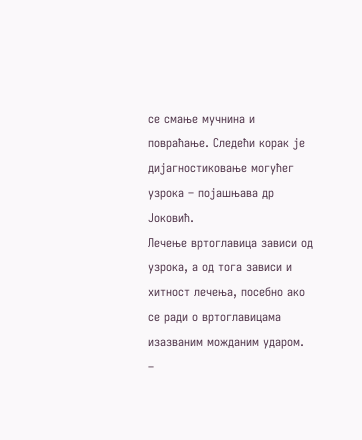се смање мучнина и повраћање. Следећи корак је дијагностиковање могућег узрока – појашњава др Јоковић.
Лечење вртоглавица зависи од узрока, а од тога зависи и хитност лечења, посебно ако се ради о вртоглавицама изазваним можданим ударом.
–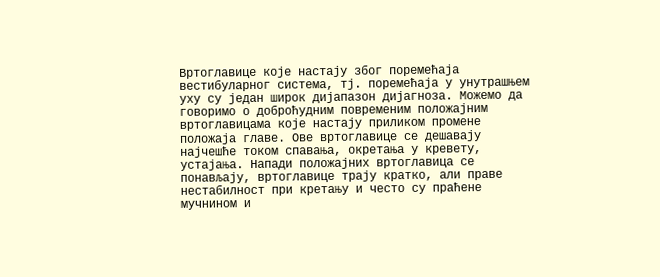Вртоглавице које настају због поремећаја вестибуларног система, тј. поремећаја у унутрашњем уху су један широк дијапазон дијагноза. Можемо да говоримо о доброћудним повременим положајним вртоглавицама које настају приликом промене положаја главе. Ове вртоглавице се дешавају најчешће током спавања, окретања у кревету, устајања. Напади положајних вртоглавица се понављају, вртоглавице трају кратко, али праве нестабилност при кретању и често су праћене мучнином и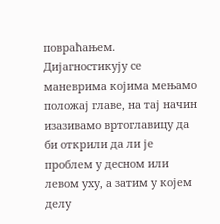повраћањем. Дијагностикују се маневрима којима мењамо положај главе, на тај начин изазивамо вртоглавицу да би открили да ли је проблем у десном или левом уху, а затим у којем делу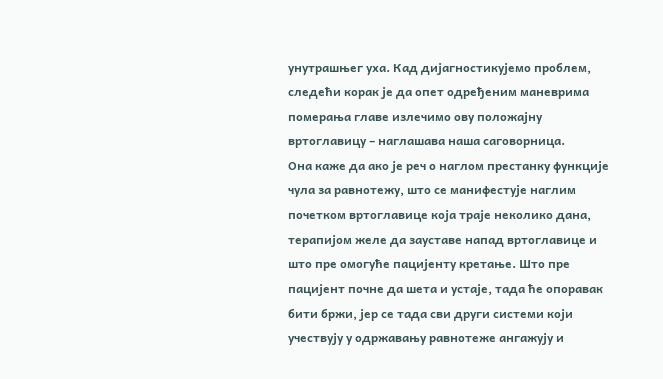унутрашњег уха. Кад дијагностикујемо проблем, следећи корак је да опет одређеним маневрима померања главе излечимо ову положајну вртоглавицу – наглашава наша саговорница.
Она каже да ако је реч о наглом престанку функције чула за равнотежу, што се манифестује наглим почетком вртоглавице која траје неколико дана, терапијом желе да зауставе напад вртоглавице и што пре омогуће пацијенту кретање. Што пре пацијент почне да шета и устаје, тада ће опоравак бити бржи, јер се тада сви други системи који учествују у одржавању равнотеже ангажују и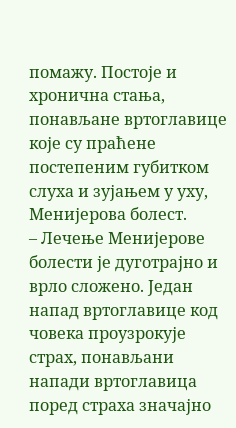помажу. Постоје и хронична стања, понављане вртоглавице које су праћене постепеним губитком слуха и зујањем у уху, Менијерова болест.
– Лечење Менијерове болести је дуготрајно и врло сложено. Један напад вртоглавице код човека проузрокује страх, понављани напади вртоглавица поред страха значајно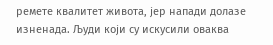ремете квалитет живота, јер напади долазе изненада. Људи који су искусили оваква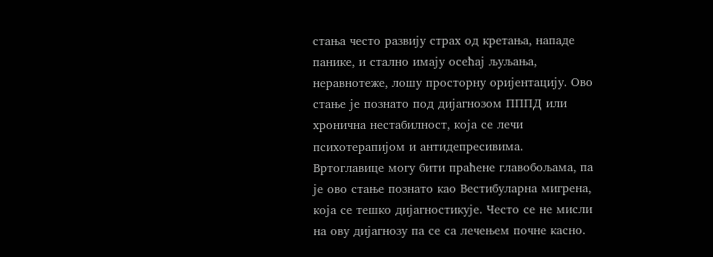стања често развију страх од кретања, нападе панике, и стално имају осећај љуљања, неравнотеже, лошу просторну оријентацију. Ово стање је познато под дијагнозом ПППД или хронична нестабилност, која се лечи психотерапијом и антидепресивима.
Вртоглавице могу бити праћене главобољама, па је ово стање познато као Вестибуларна мигрена, која се тешко дијагностикује. Често се не мисли на ову дијагнозу па се са лечењем почне касно.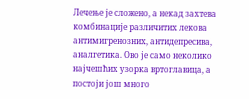Лечење је сложено, а некад захтева комбинације различитих лекова антимигренозних, антидепресива, аналгетика. Ово је само неколико најчешћих узорка вртоглавица, а постоји још много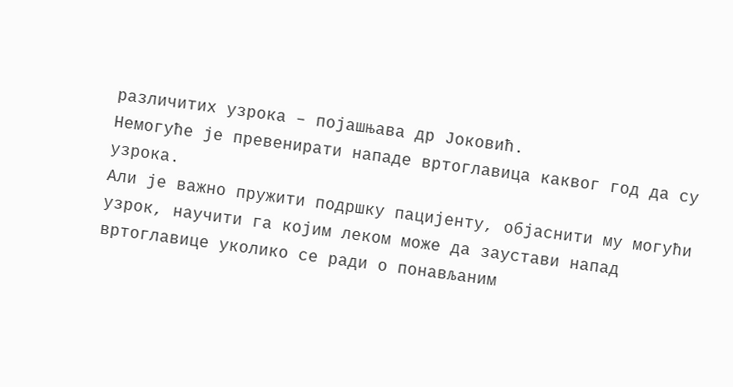различитих узрока – појашњава др Јоковић.
Немогуће је превенирати нападе вртоглавица каквог год да су узрока.
Али је важно пружити подршку пацијенту, објаснити му могући узрок, научити га којим леком може да заустави напад вртоглавице уколико се ради о понављаним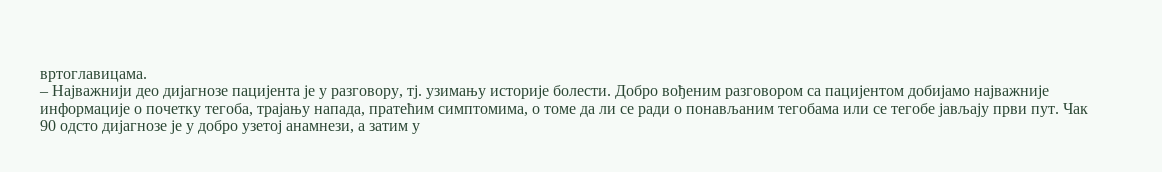вртоглавицама.
– Најважнији део дијагнозе пацијента је у разговору, тј. узимању историје болести. Добро вођеним разговором са пацијентом добијамо најважније информације о почетку тегоба, трајању напада, пратећим симптомима, о томе да ли се ради о понављаним тегобама или се тегобе јављају први пут. Чак 90 одсто дијагнозе је у добро узетој анамнези, а затим у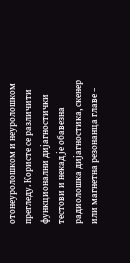отонеуролошком и неуролошком прегледу. Користе се различити функционални дијагностички тестови и некад је обавезна радиолошка дијагностика, скенер или магнетна резонанца главе –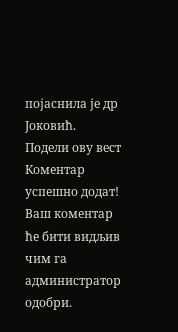појаснила је др Јоковић.
Подели ову вест
Комeнтар успeшно додат!
Ваш комeнтар ћe бити видљив чим га администратор одобри.